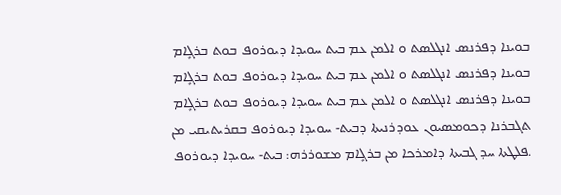ܒܘܝܢܐ ܕܦܪܢܣ ܐܢܓܠܣܬ ܘ ܐܠܡܢ ܥܡ ܒܝܬ ܚܘܝܕܐ ܕܝܘܪܘܦ ܒܘܬ ܒܪܓܻܐܡ
ܒܘܝܢܐ ܕܦܪܢܣ ܐܢܓܠܣܬ ܘ ܐܠܡܢ ܥܡ ܒܝܬ ܚܘܝܕܐ ܕܝܘܪܘܦ ܒܘܬ ܒܪܓܻܐܡ
ܒܘܝܢܐ ܕܦܪܢܣ ܐܢܓܠܣܬ ܘ ܐܠܡܢ ܥܡ ܒܝܬ ܚܘܝܕܐ ܕܝܘܪܘܦ ܒܘܬ ܒܪܓܻܐܡ
ܬܓܒܪܢܐ ܕܟܘܡܣܝܘܢ ܥܘܕܪܢܝܬܐ ܕܒܝܬ- ܚܘܝܕܐ ܕܝܘܪܘܦ ܒܩܪܝܬܝܩܝ ܡܢ .ܦܠܛܬܐ ܚܕ ܓܒܝܬܐ ܕܐܡܪܟܐ ܡܢ ܒܪܓܻܐܡ ܡܫܘܪܪܗ: ܒܝܬ- ܚܘܝܕܐ ܕܝܘܪܘܦ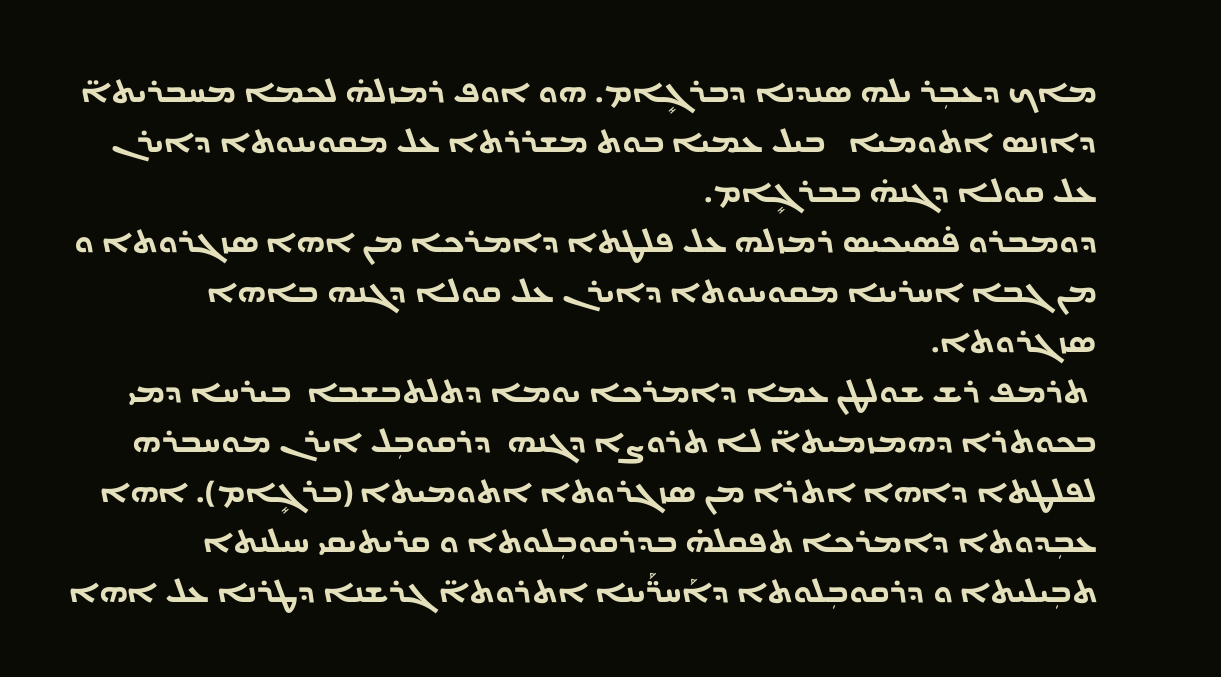ܡܐܟ ܕܥܒܼܪ ܝܠܗ ܣܢܕܢܐ ܕܒܪܓܻܐܡ. ܗܘ ܐܘܦ ܪܡܙܠܗ̇ ܠܟܡܐ ܡܚܒܪܝܬܐ̈ ܕܐܙܢܣ ܐܬܘܡܝܐ   ܒܝܠ ܥܡܝܐ ܒܘܬ ܡܫܪܪܬܐ ܥܠ ܡܩܘܝܢܘܬܐ ܕܐܝܪܢ ܥܠ ܩܘܠܐ ܕܓܢܗ̇ ܒܒܪܓܻܐܡ.
ܕܘܡܒܪܘ ܦ̇ܣܝܟܝܣ ܪܡܙܠܗ ܥܠ ܦܠܛܬܐ ܕܐܡܪܟܐ ܡܢ ܐܗܐ ܣܙܓܪܘܬܐ ܘ ܡܢ ܓܒܐ ܐܚܪܝܢܐ ܡܩܘܝܢܘܬܐ ܕܐܝܪܢ ܥܠ ܩܘܠܐ ܕܓܢܗ ܒܐܗܐ ܣܙܓܪܘܬܐ.
 ܬܪܡܦ ܪܫ ܫܘܠܛܢ ܥܡܐ ܕܐܡܪܟܐ ܝܘܡܐ ܕܬܠܬܒܫܒܐ  ܒܝܪܚܐ ܕܡܝ ܒܟܘܬܪܐ ܕܗܡܙܡܝܬܐ̈ ܠܐ ܬܪܘܨܐ ܕܓܢܗ  ܕܪܩܘܒܼܠ ܐܝܪܢ ܡܘܚܒܪܗ ܠܦܠܛܬܐ ܕܐܗܐ ܐܬܪܐ ܡܢ ܣܙܓܪܘܬܐ ܐܬܘܡܝܬܐ (ܒܪܓܻܐܡ). ܐܗܐ ܥܒܼܕܘܬܐ ܕܐܡܪܟܐ ܬܦܩܠܗ̇ ܒܕܪܩܘܒܼܠܘܬܐ ܘ ܩܪܝܬܝܩܝ ܚܝܠܢܬܐ ܬܒܼܝܠܝܬܐ ܘ ܕܪܩܘܒܼܠܘܬܐ ܕܐܰܚܪ̈ܰܝܢܐ ܐܬܪܘܬܐ̈ ܓܪܫܢܐ ܕܛܪܢܐ ܥܠ ܐܗܐ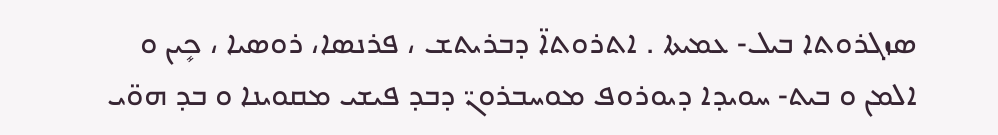ܣܙܓܪܘܬܐ ܒܝܠ- ܥܡܝܬܐ . ܐܬܪܘܬܐ̈ ܕܒܪܝܬܫ ، ܦܪܢܣܐ، ܪܘܣܝܐ ، ܟܻܝܢ ܘ ܐܠܡܢ ܘ ܒܝܬ- ܚܘܝܕܐ ܕܝܘܪܘܦ ܡܘܚܒܪܘܢ̈ ܕܒܕ ܦܝܫܝ ܡܩܘܝܢܐ ܘ ܒܕ ܗܘ̈ܝ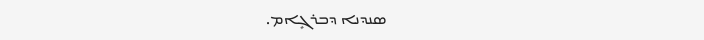ܣܢܕܢܐ ܕܒܪܓܻܐܡ.